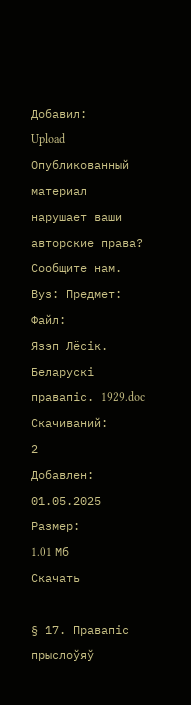Добавил:
Upload Опубликованный материал нарушает ваши авторские права? Сообщите нам.
Вуз: Предмет: Файл:
Язэп Лёсік. Беларускі правапіс. 1929.doc
Скачиваний:
2
Добавлен:
01.05.2025
Размер:
1.01 Mб
Скачать

§ 17. Правапіс прыслоўяў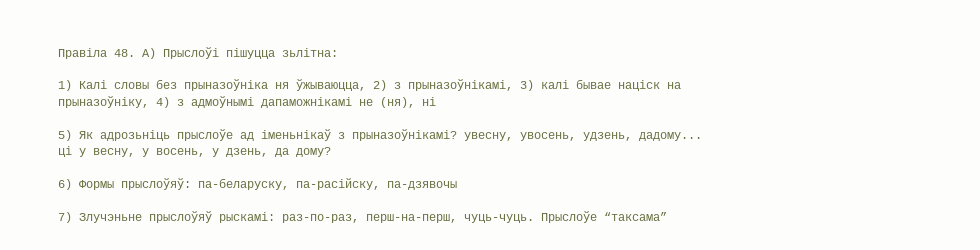Правіла 48. А) Прыслоўі пішуцца зьлітна:

1) Калі словы без прыназоўніка ня ўжываюцца, 2) з прыназоўнікамі, 3) калі бывае націск на прыназоўніку, 4) з адмоўнымі дапаможнікамі не (ня), ні

5) Як адрозьніць прыслоўе ад іменьнікаў з прыназоўнікамі? увесну, увосень, удзень, дадому... ці у весну, у восень, у дзень, да дому?

6) Формы прыслоўяў: па-беларуску, па-расійску, па-дзявочы

7) Злучэньне прыслоўяў рыскамі: раз-по-раз, перш-на-перш, чуць-чуць. Прыслоўе “таксама”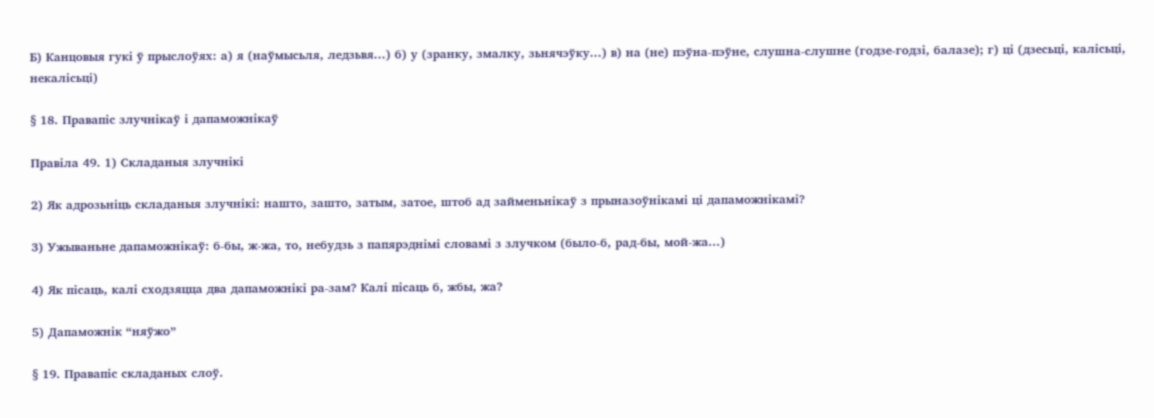Б) Канцовыя гукі ў прыслоўях: а) я (наўмысьля, ледзьвя...) б) у (зранку, змалку, зьнячэўку...) в) на (не) пэўна-пэўне, слушна-слушне (годзе-годзі, балазе); г) ці (дзесьці, калісьці, некалісьці)

§ 18. Правапіс злучнікаў і дапаможнікаў

Правіла 49. 1) Складаныя злучнікі

2) Як адрозьніць складаныя злучнікі: нашто, зашто, затым, затое, штоб ад займеньнікаў з прыназоўнікамі ці дапаможнікамі?

3) Ужываньне дапаможнікаў: б-бы, ж-жа, то, небудзь з папярэднімі словамі з злучком (было-б, рад-бы, мой-жа...)

4) Як пісаць, калі сходзяцца два дапаможнікі ра-зам? Калі пісаць б, жбы, жа?

5) Дапаможнік “няўжо”

§ 19. Правапіс складаных слоў.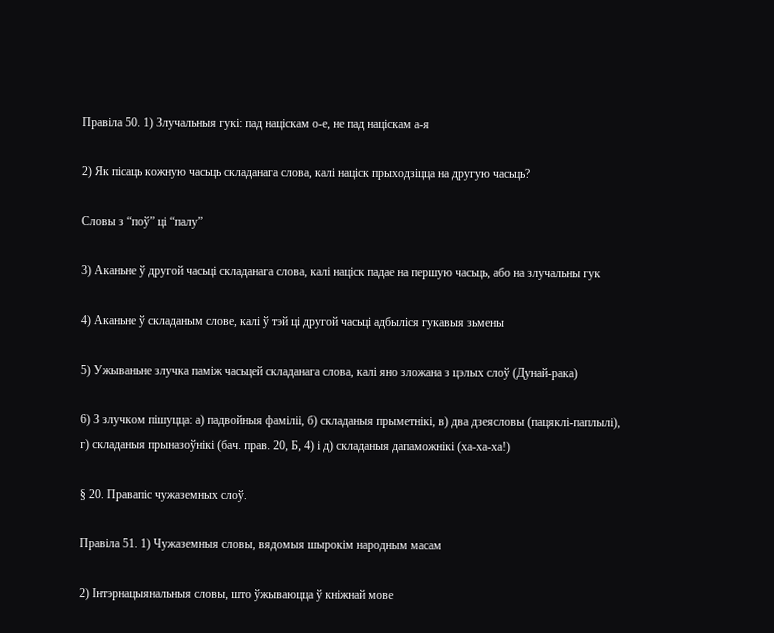Правіла 50. 1) Злучальныя гукі: пад націскам о-е, не пад націскам а-я

2) Як пісаць кожную часьць складанага слова, калі націск прыходзіцца на другую часьць?

Словы з “поў” ці “палу”

3) Аканьне ў другой часьці складанага слова, калі націск падае на першую часьць, або на злучальны гук

4) Аканьне ў складаным слове, калі ў тэй ці другой часьці адбыліся гукавыя зьмены

5) Ужываньне злучка паміж часьцей складанага слова, калі яно зложана з цэлых слоў (Дунай-рака)

6) З злучком пішуцца: а) падвойныя фаміліі, б) складаныя прыметнікі, в) два дзеясловы (пацяклі-паплылі), г) складаныя прыназоўнікі (бач. прав. 20, Б, 4) і д) складаныя дапаможнікі (ха-ха-ха!)

§ 20. Правапіс чужаземных слоў.

Правіла 51. 1) Чужаземныя словы, вядомыя шырокім народным масам

2) Інтэрнацыянальныя словы, што ўжываюцца ў кніжнай мове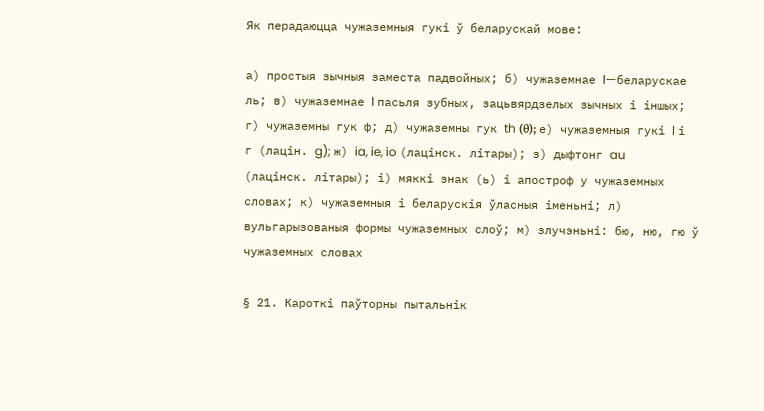Як перадаюцца чужаземныя гукі ў беларускай мове:

а) простыя зычныя заместа падвойных; б) чужаземнае l—беларускае ль; в) чужаземнае l пасьля зубных, зацьвярдзелых зычных і іншых; г) чужаземны гук ф; д) чужаземны гук th (θ); е) чужаземныя гукі l і г (лацін. g); ж) ia, ie, io (лацінск. літары); з) дыфтонг au (лацінск. літары); і) мяккі знак (ь) і апостроф у чужаземных словах; к) чужаземныя і беларускія ўласныя іменьні; л) вульгарызованыя формы чужаземных слоў; м) злучэньні: бю, ню, гю ў чужаземных словах

§ 21. Кароткі паўторны пытальнік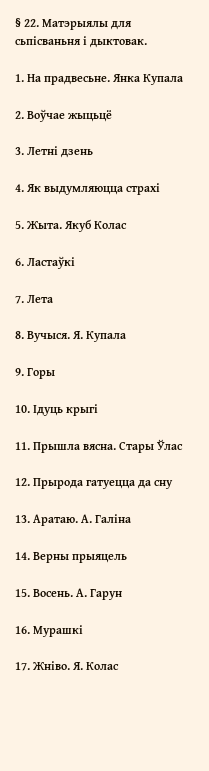§ 22. Матэрыялы для сьпісваньня і дыктовак.

1. На прадвесьне. Янка Купала

2. Воўчае жыцьцё

3. Летні дзень

4. Як выдумляюцца страхі

5. Жыта. Якуб Колас

6. Ластаўкі

7. Лета

8. Вучыся. Я. Купала

9. Горы

10. Ідуць крыгі

11. Прышла вясна. Стары Ўлас

12. Прырода гатуецца да сну

13. Аратаю. А. Галіна

14. Верны прыяцель

15. Восень. А. Гарун

16. Мурашкі

17. Жніво. Я. Колас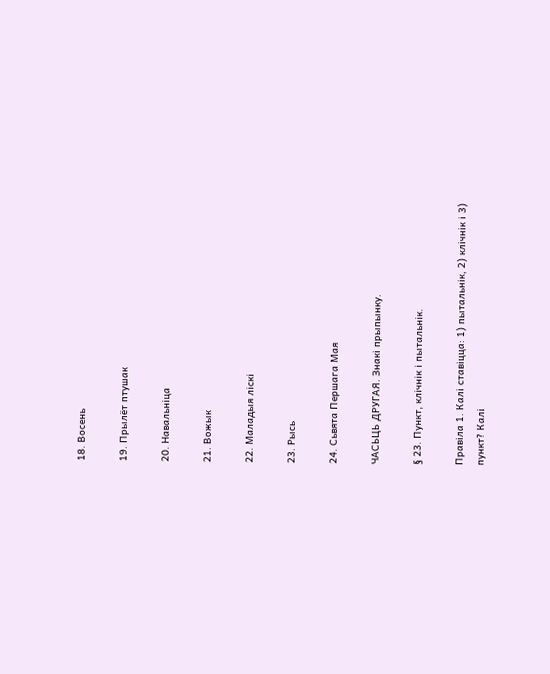18. Восень

19. Прылёт птушак

20. Навальніца

21. Вожык

22. Маладыя ліскі

23. Рысь

24. Сьвята Першага Мая

ЧАСЬЦЬ ДРУГАЯ. Знакі прыпынку.

§ 23. Пункт, клічнік і пытальнік.

Правіла 1. Калі ставіцца: 1) пытальнік, 2) клічнік і 3) пункт? Калі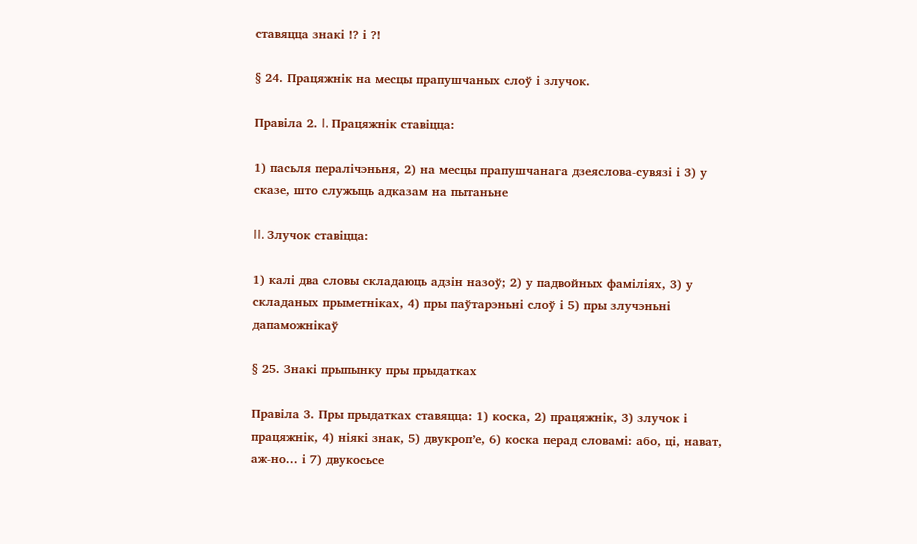ставяцца знакі !? і ?!

§ 24. Працяжнік на месцы прапушчаных слоў і злучок.

Правіла 2. I. Працяжнік ставіцца:

1) пасьля пералічэньня, 2) на месцы прапушчанага дзеяслова-сувязі і 3) у сказе, што служыць адказам на пытаньне

II. Злучок ставіцца:

1) калі два словы складаюць адзін назоў; 2) у падвойных фаміліях, 3) у складаных прыметніках, 4) пры паўтарэньні слоў і 5) пры злучэньні дапаможнікаў

§ 25. Знакі прыпынку пры прыдатках

Правіла 3. Пры прыдатках ставяцца: 1) коска, 2) працяжнік, 3) злучок і працяжнік, 4) ніякі знак, 5) двукроп’е, 6) коска перад словамі: або, ці, нават, аж-но... і 7) двукосьсе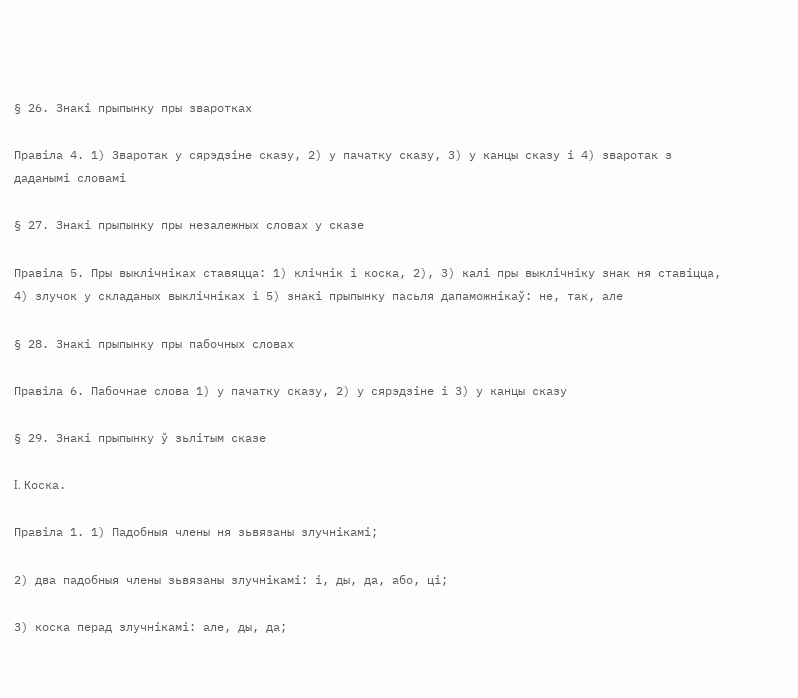§ 26. Знакі прыпынку пры зваротках

Правіла 4. 1) Зваротак у сярэдзіне сказу, 2) у пачатку сказу, 3) у канцы сказу і 4) зваротак з даданымі словамі

§ 27. Знакі прыпынку пры незалежных словах у сказе

Правіла 5. Пры выклічніках ставяцца: 1) клічнік і коска, 2), 3) калі пры выклічніку знак ня ставіцца, 4) злучок у складаных выклічніках і 5) знакі прыпынку пасьля дапаможнікаў: не, так, але

§ 28. Знакі прыпынку пры пабочных словах

Правіла 6. Пабочнае слова 1) у пачатку сказу, 2) у сярэдзіне і 3) у канцы сказу

§ 29. Знакі прыпынку ў зьлітым сказе

I. Коска.

Правіла 1. 1) Падобныя члены ня зьвязаны злучнікамі;

2) два падобныя члены зьвязаны злучнікамі: і, ды, да, або, ці;

3) коска перад злучнікамі: але, ды, да;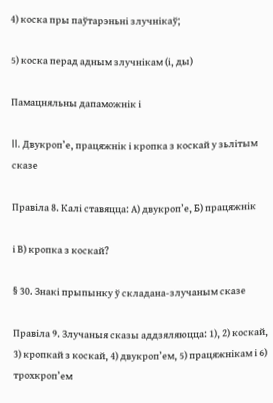4) коска пры паўтарэньні злучнікаў;

5) коска перад адным злучнікам (і, ды)

Памацняльны дапаможнік і

II. Двукроп’е, працяжнік і кропка з коскай у зьлітым сказе

Правіла 8. Калі ставяцца: А) двукроп’е, Б) працяжнік

і В) кропка з коскай?

§ 30. Знакі прыпынку ў складана-злучаным сказе

Правіла 9. Злучаныя сказы аддзяляюцца: 1), 2) коскай, 3) кропкай з коскай, 4) двукроп’ем, 5) працяжнікам і 6) трохкроп’ем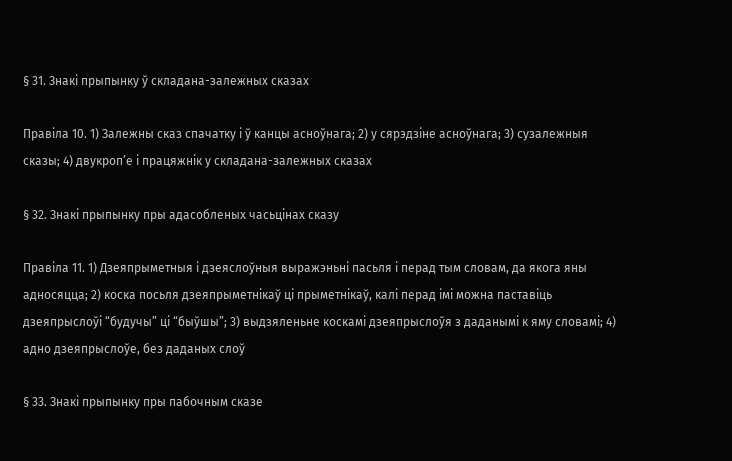§ 31. Знакі прыпынку ў складана-залежных сказах

Правіла 10. 1) Залежны сказ спачатку і ў канцы асноўнага; 2) у сярэдзіне асноўнага; 3) сузалежныя сказы; 4) двукроп’е і працяжнік у складана-залежных сказах

§ 32. Знакі прыпынку пры адасобленых часьцінах сказу

Правіла 11. 1) Дзеяпрыметныя і дзеяслоўныя выражэньні пасьля і перад тым словам, да якога яны адносяцца; 2) коска посьля дзеяпрыметнікаў ці прыметнікаў, калі перад імі можна паставіць дзеяпрыслоўі “будучы” ці “быўшы”; 3) выдзяленьне коскамі дзеяпрыслоўя з даданымі к яму словамі; 4) адно дзеяпрыслоўе, без даданых слоў

§ 33. Знакі прыпынку пры пабочным сказе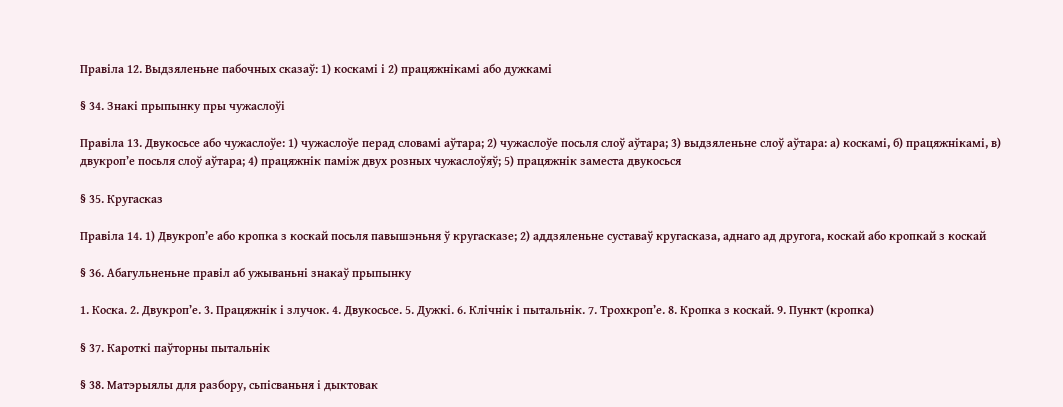Правіла 12. Выдзяленьне пабочных сказаў: 1) коскамі і 2) працяжнікамі або дужкамі

§ 34. Знакі прыпынку пры чужаслоўі

Правіла 13. Двукосьсе або чужаслоўе: 1) чужаслоўе перад словамі аўтара; 2) чужаслоўе посьля слоў аўтара; 3) выдзяленьне слоў аўтара: а) коскамі, б) працяжнікамі, в) двукроп’е посьля слоў аўтара; 4) працяжнік паміж двух розных чужаслоўяў; 5) працяжнік заместа двукосься

§ 35. Кругасказ

Правіла 14. 1) Двукроп’е або кропка з коскай посьля павышэньня ў кругасказе; 2) аддзяленьне суставаў кругасказа, аднаго ад другога, коскай або кропкай з коскай

§ 36. Абагульненьне правіл аб ужываньні знакаў прыпынку

1. Коска. 2. Двукроп’е. 3. Працяжнік і злучок. 4. Двукосьсе. 5. Дужкі. 6. Клічнік і пытальнік. 7. Трохкроп’е. 8. Кропка з коскай. 9. Пункт (кропка)

§ 37. Кароткі паўторны пытальнік

§ 38. Матэрыялы для разбору, сьпісваньня і дыктовак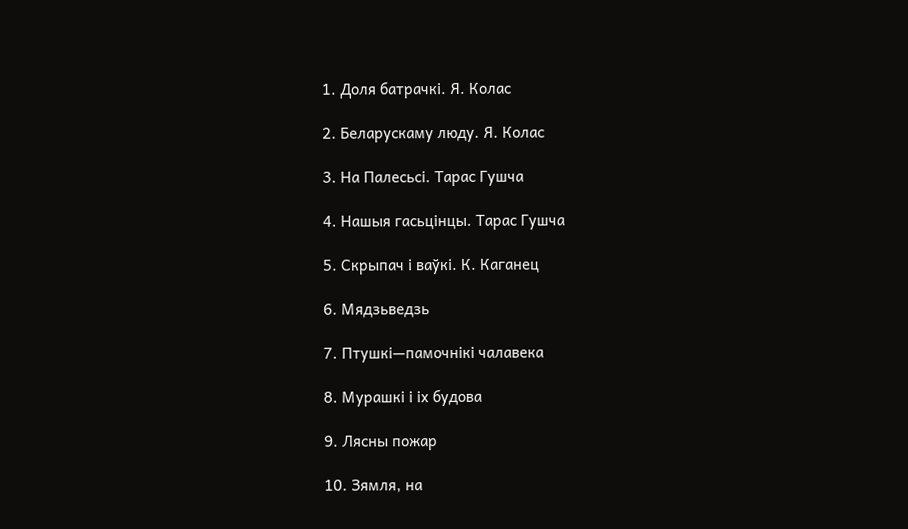1. Доля батрачкі. Я. Колас

2. Беларускаму люду. Я. Колас

3. На Палесьсі. Тарас Гушча

4. Нашыя гасьцінцы. Тарас Гушча

5. Скрыпач і ваўкі. К. Каганец

6. Мядзьведзь

7. Птушкі—памочнікі чалавека

8. Мурашкі і іх будова

9. Лясны пожар

10. Зямля, на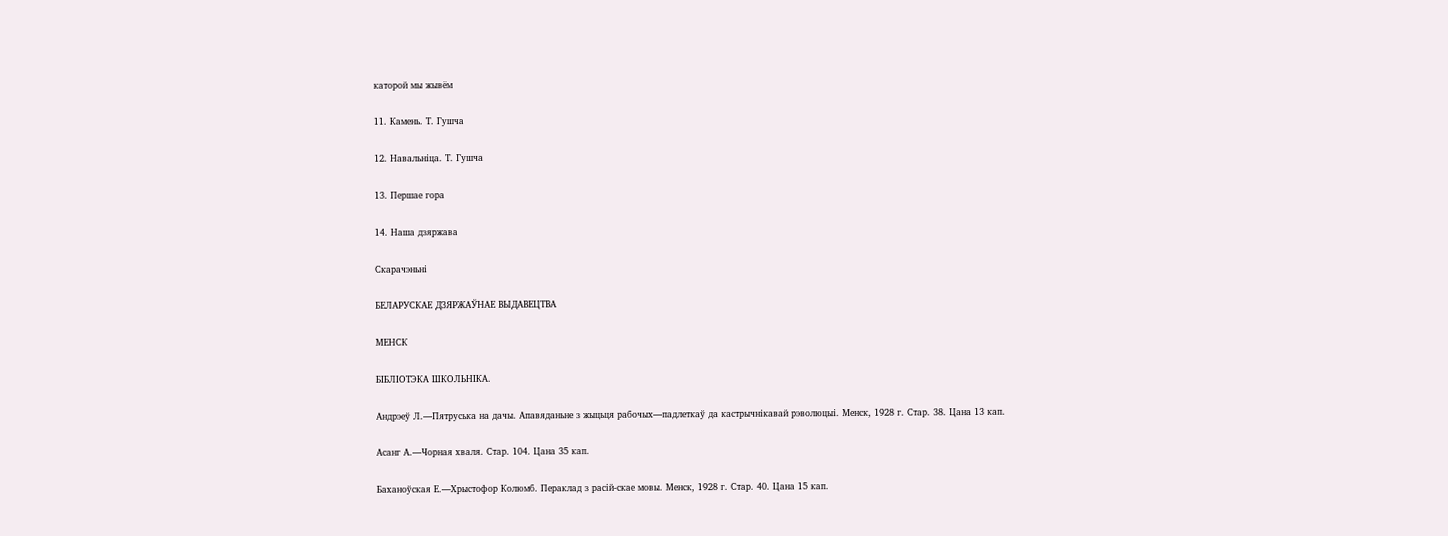каторой мы жывём

11. Камень. Т. Гушча

12. Навальніца. Т. Гушча

13. Першае гора

14. Наша дзяржава

Скарачэньні

БЕЛАРУСКАЕ ДЗЯРЖАЎНАЕ ВЫДАВЕЦТВА

МЕНСК

БІБЛІОТЭКА ШКОЛЬНІКА.

Андрэеў Л.—Пятруська на дачы. Апавяданьне з жыцьця рабочых—падлеткаў да кастрычнікавай рэволюцыі. Менск, 1928 г. Стар. 38. Цана 13 кап.

Асанг А.—Чорная хваля. Стар. 104. Цана 35 кап.

Баханоўская Е.—Хрыстофор Колюмб. Пераклад з расій-скае мовы. Менск, 1928 г. Стар. 40. Цана 15 кап.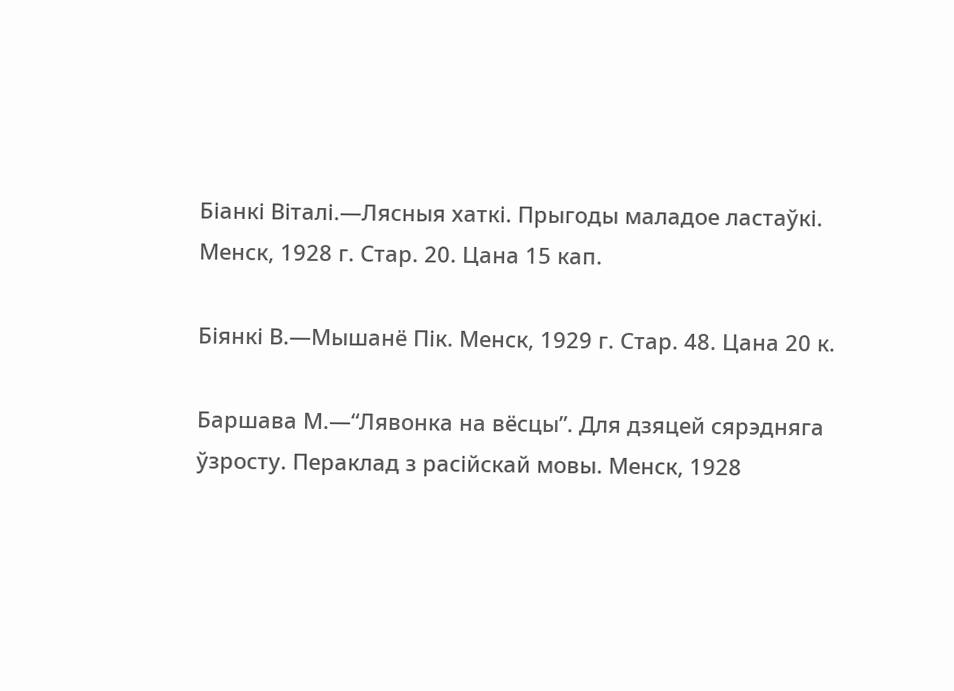Біанкі Віталі.—Лясныя хаткі. Прыгоды маладое ластаўкі. Менск, 1928 г. Стар. 20. Цана 15 кап.

Біянкі В.—Мышанё Пік. Менск, 1929 г. Стар. 48. Цана 20 к.

Баршава М.—“Лявонка на вёсцы”. Для дзяцей сярэдняга ўзросту. Пераклад з расійскай мовы. Менск, 1928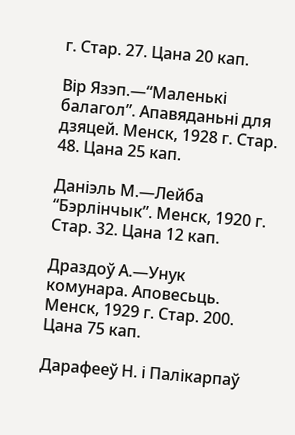г. Стар. 27. Цана 20 кап.

Вір Язэп.—“Маленькі балагол”. Апавяданьні для дзяцей. Менск, 1928 г. Стар. 48. Цана 25 кап.

Даніэль М.—Лейба “Бэрлінчык”. Менск, 1920 г. Стар. 32. Цана 12 кап.

Драздоў А.—Унук комунара. Аповесьць. Менск, 1929 г. Стар. 200. Цана 75 кап.

Дарафееў Н. і Палікарпаў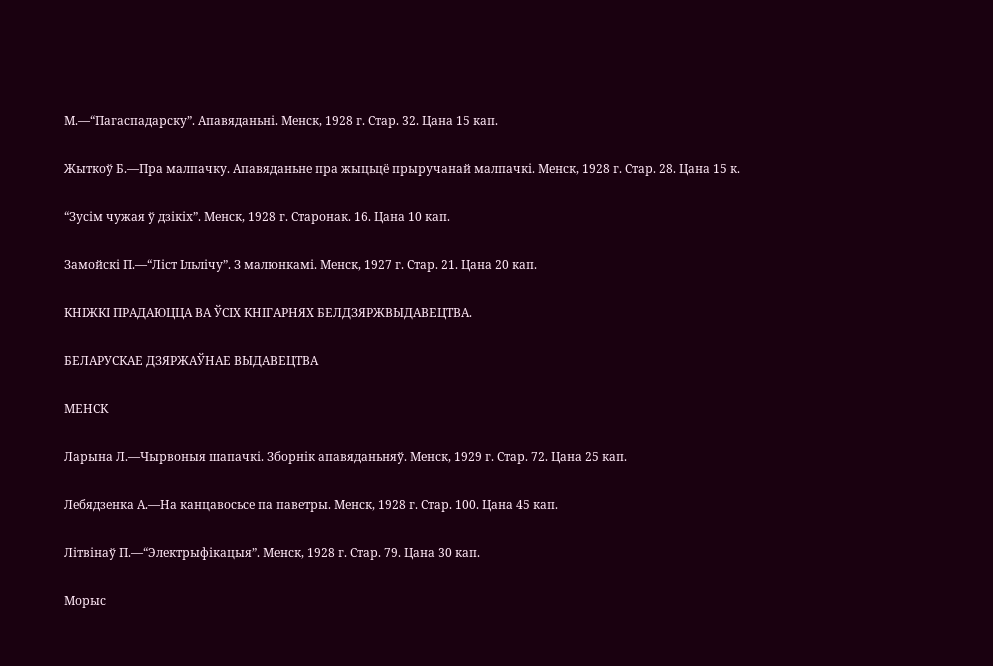М.—“Пагаспадарску”. Апавяданьні. Менск, 1928 г. Стар. 32. Цана 15 кап.

Жыткоў Б.—Пра малпачку. Апавяданьне пра жыцьцё прыручанай малпачкі. Менск, 1928 г. Стар. 28. Цана 15 к.

“Зусім чужая ў дзікіх”. Менск, 1928 г. Старонак. 16. Цана 10 кап.

Замойскі П.—“Ліст Ільлічу”. З малюнкамі. Менск, 1927 г. Стар. 21. Цана 20 кап.

КНІЖКІ ПРАДАЮЦЦА ВА ЎСІХ КНІГАРНЯХ БЕЛДЗЯРЖВЫДАВЕЦТВА.

БЕЛАРУСКАЕ ДЗЯРЖАЎНАЕ ВЫДАВЕЦТВА

МЕНСК

Ларына Л.—Чырвоныя шапачкі. Зборнік апавяданьняў. Менск, 1929 г. Стар. 72. Цана 25 кап.

Лебядзенка А.—На канцавосьсе па паветры. Менск, 1928 г. Стар. 100. Цана 45 кап.

Літвінаў П.—“Электрыфікацыя”. Менск, 1928 г. Стар. 79. Цана 30 кап.

Морыс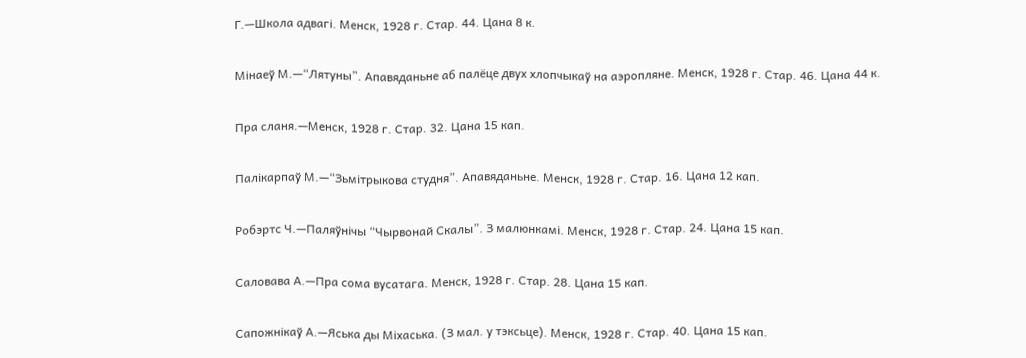Г.—Школа адвагі. Менск, 1928 г. Стар. 44. Цана 8 к.

Мінаеў М.—“Лятуны”. Апавяданьне аб палёце двух хлопчыкаў на аэропляне. Менск, 1928 г. Стар. 46. Цана 44 к.

Пра сланя.—Менск, 1928 г. Стар. 32. Цана 15 кап.

Палікарпаў М.—“Зьмітрыкова студня”. Апавяданьне. Менск, 1928 г. Стар. 16. Цана 12 кап.

Робэртс Ч.—Паляўнічы “Чырвонай Скалы”. З малюнкамі. Менск, 1928 г. Стар. 24. Цана 15 кап.

Саловава А.—Пра сома вусатага. Менск, 1928 г. Стар. 28. Цана 15 кап.

Сапожнікаў А.—Яська ды Міхаська. (З мал. у тэксьце). Менск, 1928 г. Стар. 40. Цана 15 кап.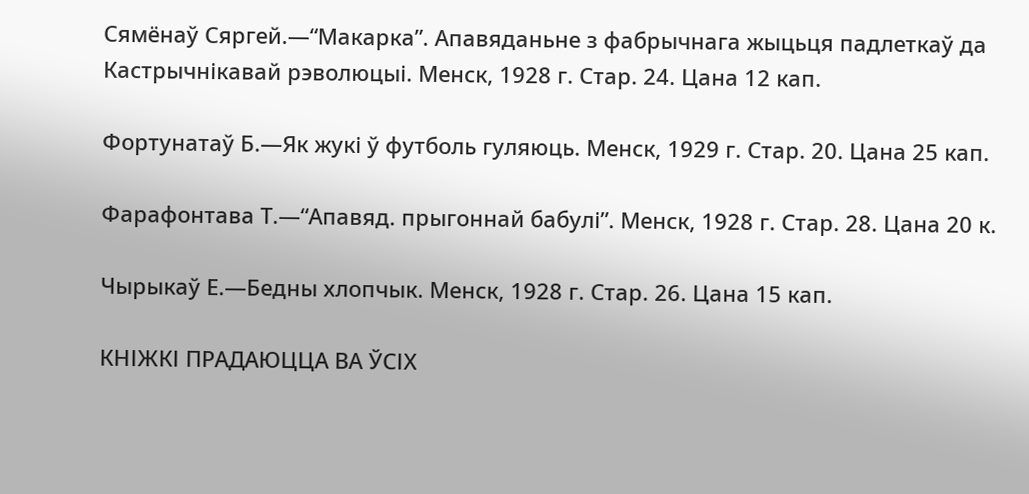Сямёнаў Сяргей.—“Макарка”. Апавяданьне з фабрычнага жыцьця падлеткаў да Кастрычнікавай рэволюцыі. Менск, 1928 г. Стар. 24. Цана 12 кап.

Фортунатаў Б.—Як жукі ў футболь гуляюць. Менск, 1929 г. Стар. 20. Цана 25 кап.

Фарафонтава Т.—“Апавяд. прыгоннай бабулі”. Менск, 1928 г. Стар. 28. Цана 20 к.

Чырыкаў Е.—Бедны хлопчык. Менск, 1928 г. Стар. 26. Цана 15 кап.

КНІЖКІ ПРАДАЮЦЦА ВА ЎСІХ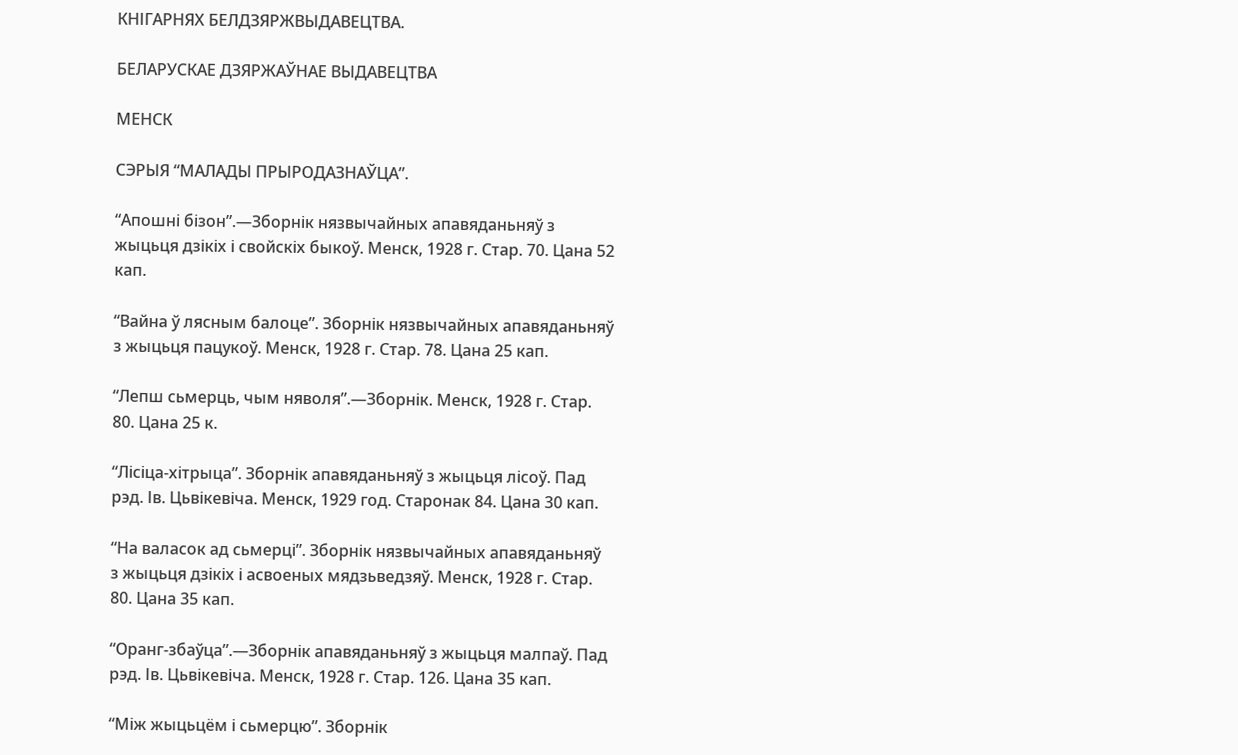КНІГАРНЯХ БЕЛДЗЯРЖВЫДАВЕЦТВА.

БЕЛАРУСКАЕ ДЗЯРЖАЎНАЕ ВЫДАВЕЦТВА

МЕНСК

СЭРЫЯ “МАЛАДЫ ПРЫРОДАЗНАЎЦА”.

“Апошні бізон”.—Зборнік нязвычайных апавяданьняў з жыцьця дзікіх і свойскіх быкоў. Менск, 1928 г. Стар. 70. Цана 52 кап.

“Вайна ў лясным балоце”. Зборнік нязвычайных апавяданьняў з жыцьця пацукоў. Менск, 1928 г. Стар. 78. Цана 25 кап.

“Лепш сьмерць, чым няволя”.—Зборнік. Менск, 1928 г. Стар. 80. Цана 25 к.

“Лісіца-хітрыца”. Зборнік апавяданьняў з жыцьця лісоў. Пад рэд. Ів. Цьвікевіча. Менск, 1929 год. Старонак 84. Цана 30 кап.

“На валасок ад сьмерці”. Зборнік нязвычайных апавяданьняў з жыцьця дзікіх і асвоеных мядзьведзяў. Менск, 1928 г. Стар. 80. Цана 35 кап.

“Оранг-збаўца”.—Зборнік апавяданьняў з жыцьця малпаў. Пад рэд. Ів. Цьвікевіча. Менск, 1928 г. Стар. 126. Цана 35 кап.

“Між жыцьцём і сьмерцю”. Зборнік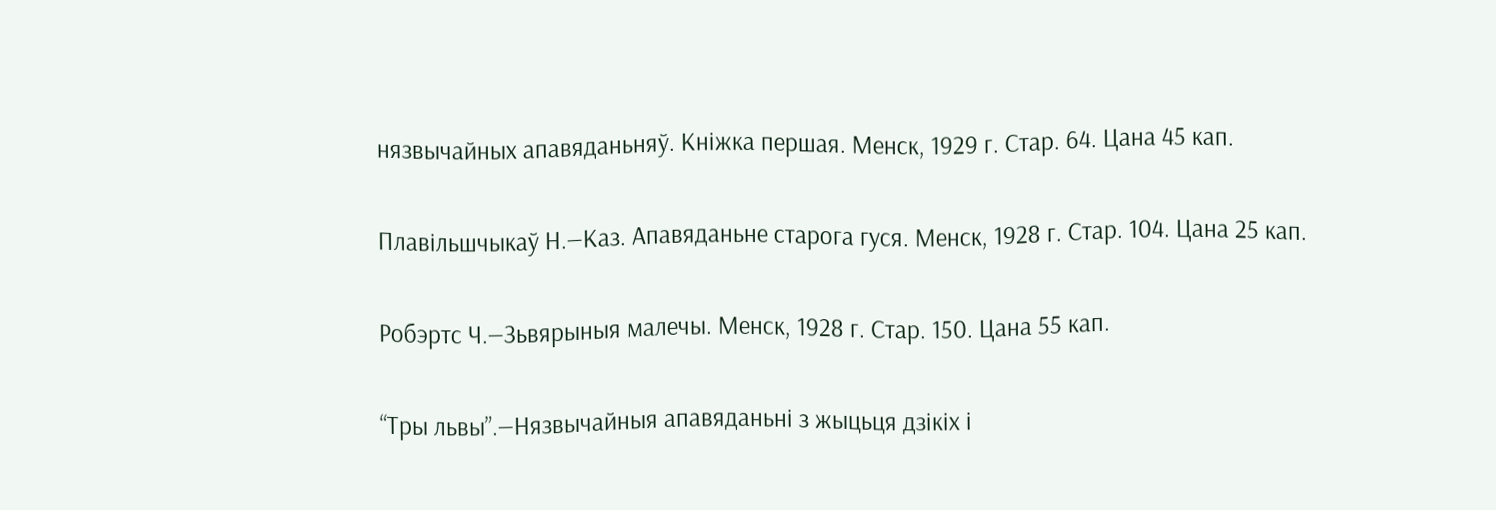нязвычайных апавяданьняў. Кніжка першая. Менск, 1929 г. Стар. 64. Цана 45 кап.

Плавільшчыкаў Н.—Каз. Апавяданьне старога гуся. Менск, 1928 г. Стар. 104. Цана 25 кап.

Робэртс Ч.—Зьвярыныя малечы. Менск, 1928 г. Стар. 150. Цана 55 кап.

“Тры львы”.—Нязвычайныя апавяданьні з жыцьця дзікіх і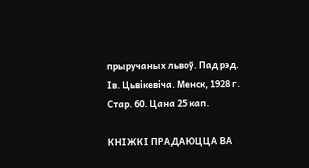прыручаных львоў. Пад рэд. Ів. Цьвікевіча. Менск, 1928 г. Стар. 60. Цана 25 кап.

КНІЖКІ ПРАДАЮЦЦА ВА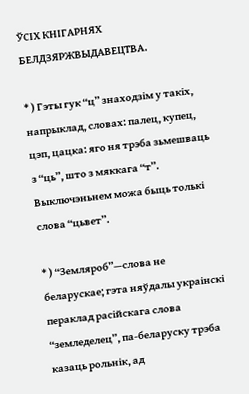ЎСІХ КНІГАРНЯХ БЕЛДЗЯРЖВЫДАВЕЦТВА.

* ) Гэты гук “ц” знаходзім у такіх, напрыклад, словах: палец, купец, цэп, цацка: яго ня трэба зьмешваць з “ць”, што з мяккага “т”. Выключэньнем можа быць толькі слова “цьвет”.

* ) “Земляроб”—слова не беларускае; гэта няўдалы украінскі пераклад расійскага слова “земледелец”, па-беларуску трэба казаць рольнік, ад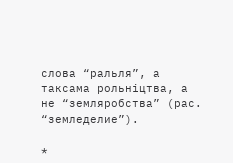слова “ральля”, а таксама рольніцтва, а не “земляробства” (рас. “земледелие”).

*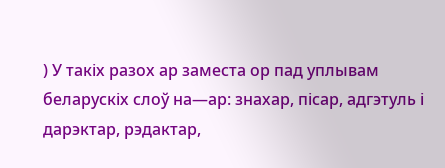) У такіх разох ар заместа ор пад уплывам беларускіх слоў на—ар: знахар, пісар, адгэтуль і дарэктар, рэдактар,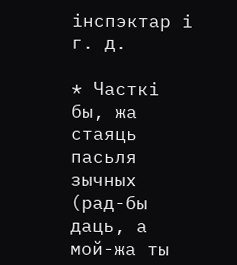інспэктар і г. д.

* Часткі бы, жа стаяць пасьля зычных (рад-бы даць, а мой-жа ты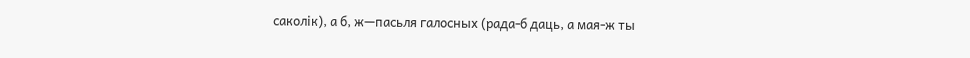саколік), а б, ж—пасьля галосных (рада-б даць, а мая-ж ты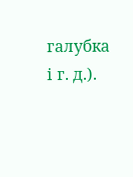галубка і г. д.).